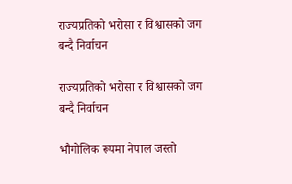राज्यप्रतिको भरोसा र विश्वासको जग बन्दै निर्वाचन

राज्यप्रतिको भरोसा र विश्वासको जग बन्दै निर्वाचन

भौगोलिक रूपमा नेपाल जस्तो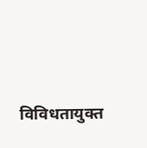विविधतायुक्त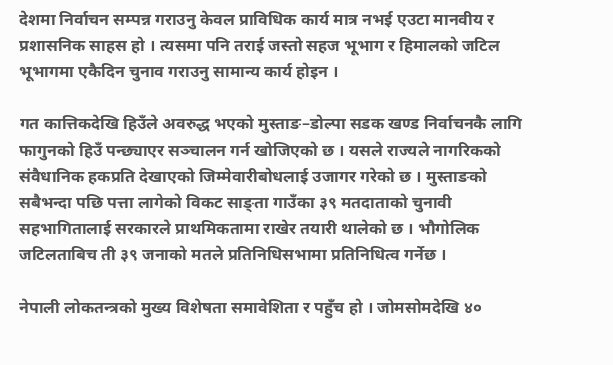देशमा निर्वाचन सम्पन्न गराउनु केवल प्राविधिक कार्य मात्र नभई एउटा मानवीय र प्रशासनिक साहस हो । त्यसमा पनि तराई जस्तो सहज भूभाग र हिमालको जटिल भूभागमा एकैदिन चुनाव गराउनु सामान्य कार्य होइन ।

गत कात्तिकदेखि हिउँले अवरुद्ध भएको मुस्ताङ–डोल्पा सडक खण्ड निर्वाचनकै लागि फागुनको हिउँ पन्छ्याएर सञ्चालन गर्न खोजिएको छ । यसले राज्यले नागरिकको संवैधानिक हकप्रति देखाएको जिम्मेवारीबोधलाई उजागर गरेको छ । मुस्ताङको सबैभन्दा पछि पत्ता लागेको विकट साङ्ता गाउँका ३९ मतदाताको चुनावी सहभागितालाई सरकारले प्राथमिकतामा राखेर तयारी थालेको छ । भौगोलिक जटिलताबिच ती ३९ जनाको मतले प्रतिनिधिसभामा प्रतिनिधित्व गर्नेछ ।

नेपाली लोकतन्त्रको मुख्य विशेषता समावेशिता र पहुँच हो । जोमसोमदेखि ४०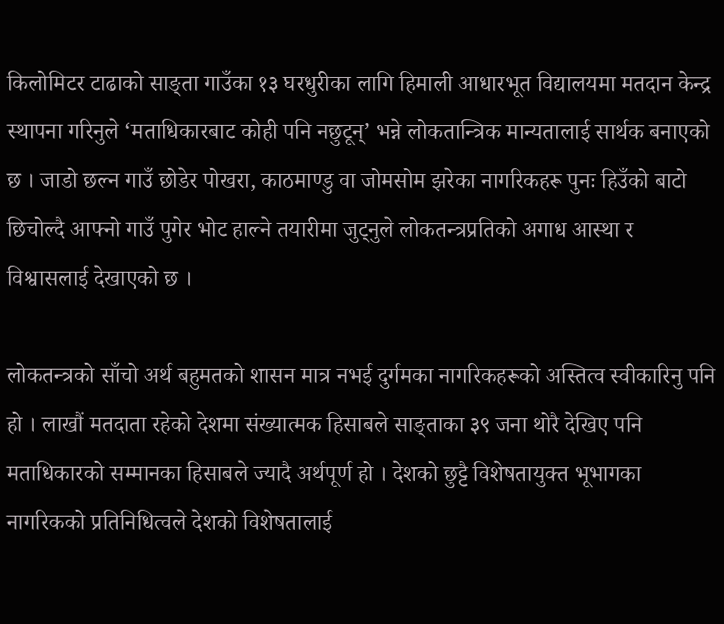किलोमिटर टाढाको साङ्ता गाउँका १३ घरधुरीका लागि हिमाली आधारभूत विद्यालयमा मतदान केन्द्र स्थापना गरिनुले ‘मताधिकारबाट कोही पनि नछुटून्‌’ भन्ने लोकतान्त्रिक मान्यतालाई सार्थक बनाएको छ । जाडो छल्न गाउँ छोडेर पोखरा, काठमाण्डु वा जोमसोम झरेका नागरिकहरू पुनः हिउँको बाटो छिचोल्दै आफ्नो गाउँ पुगेर भोट हाल्ने तयारीमा जुट्नुले लोकतन्त्रप्रतिको अगाध आस्था र विश्वासलाई देखाएको छ ।

लोकतन्त्रको साँचो अर्थ बहुमतको शासन मात्र नभई दुर्गमका नागरिकहरूको अस्तित्व स्वीकारिनु पनि हो । लाखौं मतदाता रहेको देशमा संख्यात्मक हिसाबले साङ्ताका ३९ जना थोरै देखिए पनि मताधिकारको सम्मानका हिसाबले ज्यादै अर्थपूर्ण हो । देशको छुट्टै विशेषतायुक्त भूभागका नागरिकको प्रतिनिधित्वले देशको विशेषतालाई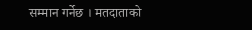सम्मान गर्नेछ । मतदाताको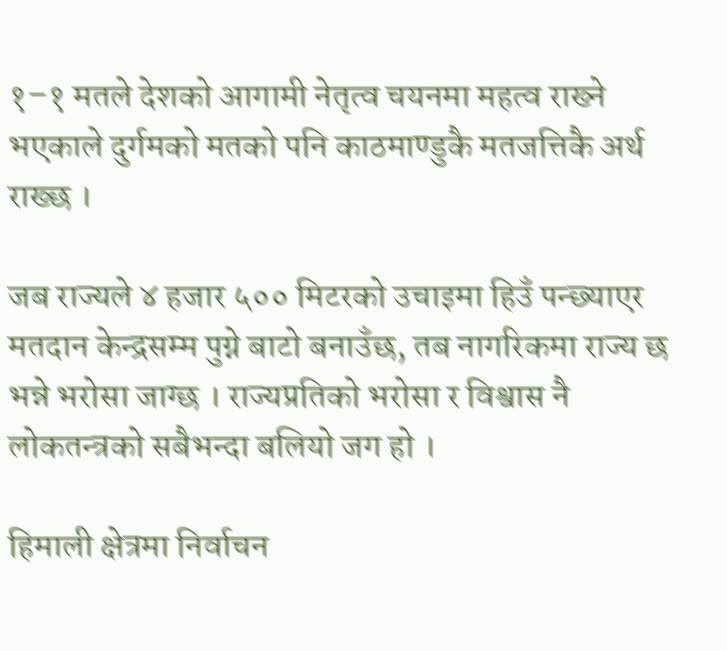१–१ मतले देशको आगामी नेतृत्व चयनमा महत्व राख्ने भएकाले दुर्गमको मतको पनि काठमाण्डुकै मतजत्तिकै अर्थ राख्छ ।

जब राज्यले ४ हजार ५०० मिटरको उचाइमा हिउँ पन्छ्याएर मतदान केन्द्रसम्म पुग्ने बाटो बनाउँछ, तब नागरिकमा राज्य छ भन्ने भरोसा जाग्छ । राज्यप्रतिको भरोसा र विश्वास नै लोकतन्त्रको सबैभन्दा बलियो जग हो ।

हिमाली क्षेत्रमा निर्वाचन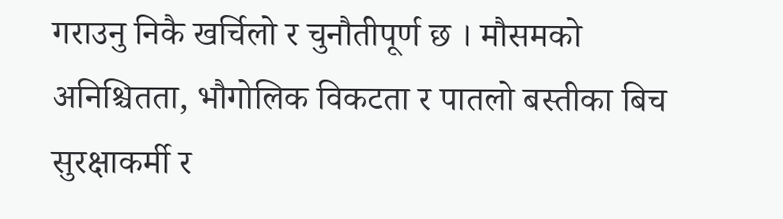गराउनु निकै खर्चिलो र चुनौतीपूर्ण छ । मौसमको अनिश्चितता, भौगोलिक विकटता र पातलो बस्तीका बिच सुरक्षाकर्मी र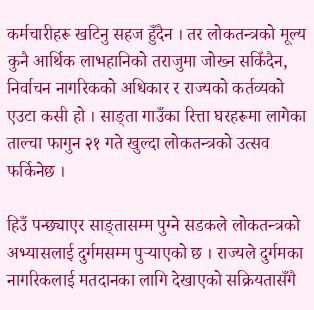कर्मचारीहरू खटिनु सहज हुँदैन । तर लोकतन्त्रको मूल्य कुनै आर्थिक लाभहानिको तराजुमा जोख्न सकिँदैन, निर्वाचन नागरिकको अधिकार र राज्यको कर्तव्यको एउटा कसी हो । साङ्ता गाउँका रित्ता घरहरूमा लागेका ताल्चा फागुन २१ गते खुल्दा लोकतन्त्रको उत्सव फर्किनेछ ।

हिउँ पन्छ्याएर साङ्तासम्म पुग्ने सडकले लोकतन्त्रको अभ्यासलाई दुर्गमसम्म पुर्‍याएको छ । राज्यले दुर्गमका नागरिकलाई मतदानका लागि देखाएको सक्रियतासँगै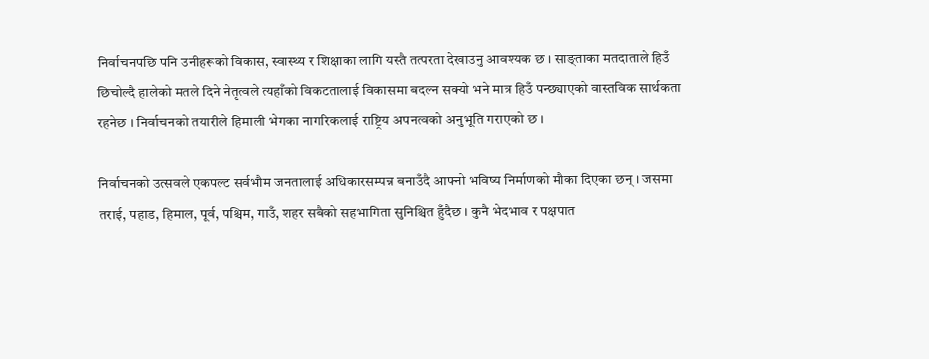निर्वाचनपछि पनि उनीहरूको विकास, स्वास्थ्य र शिक्षाका लागि यस्तै तत्परता देखाउनु आवश्यक छ । साङ्ताका मतदाताले हिउँ छिचोल्दै हालेको मतले दिने नेतृत्वले त्यहाँको विकटतालाई विकासमा बदल्न सक्यो भने मात्र हिउँ पन्छ्याएको वास्तविक सार्थकता रहनेछ । निर्वाचनको तयारीले हिमाली भेगका नागरिकलाई राष्ट्रिय अपनत्वको अनुभूति गराएको छ ।

निर्वाचनको उत्सवले एकपल्ट सर्वभौम जनतालाई अधिकारसम्पन्न बनाउँदै आफ्नो भविष्य निर्माणको मौका दिएका छन् । जसमा तराई, पहाड, हिमाल, पूर्व, पश्चिम, गाउँ, शहर सबैको सहभागिता सुनिश्चित हुँदैछ । कुनै भेदभाव र पक्षपात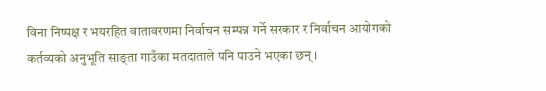विना निष्पक्ष र भयरहित वातावरणमा निर्वाचन सम्पन्न गर्ने सरकार र निर्वाचन आयोगको कर्तव्यको अनुभूति साङ्ता गाउँका मतदाताले पनि पाउने भएका छन् ।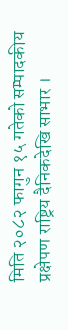मिति २०८२ फागुन १५ गतेको सम्पादकीय प्रक्षेपण राष्ट्रिय दैनिकदेखि साभार ।